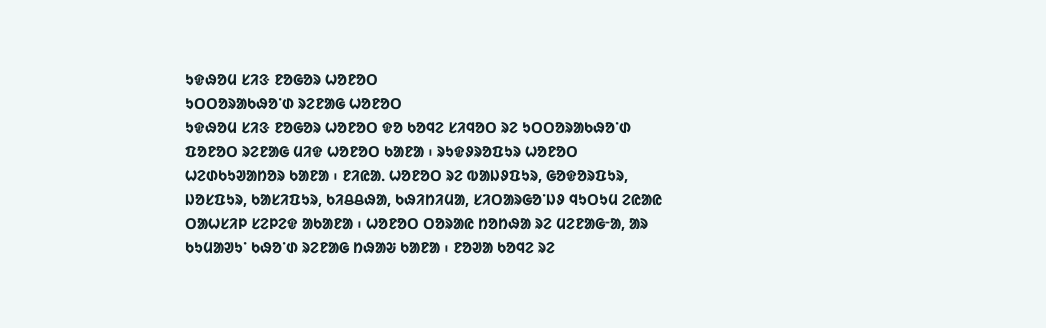ᱩᱫᱷᱚᱢ ᱥᱤᱝ ᱱᱚᱜᱚᱨ ᱦᱚᱱᱚᱛ
ᱩᱛᱛᱚᱨᱟᱠᱷᱚᱸᱰ ᱨᱮᱱᱟᱜ ᱦᱚᱱᱚᱛ
ᱩᱫᱷᱚᱢ ᱥᱤᱝ ᱱᱚᱜᱚᱨ ᱦᱚᱱᱚᱛ ᱫᱚ ᱠᱚᱧᱮ ᱥᱤᱧᱚᱛ ᱨᱮ ᱩᱛᱛᱚᱨᱟᱠᱷᱚᱸᱰ ᱯᱚᱱᱚᱛ ᱨᱮᱱᱟᱜ ᱢᱤᱫ ᱦᱚᱱᱚᱛ ᱠᱟᱱᱟ ᱾ ᱨᱩᱫᱽᱨᱚᱯᱩᱨ ᱦᱚᱱᱚᱛ ᱦᱮᱰᱠᱩᱣᱟᱴᱚᱨ ᱠᱟᱱᱟ ᱾ ᱱᱤᱭᱟᱹ ᱦᱚᱱᱚᱛ ᱨᱮ ᱵᱟᱡᱽᱯᱩᱨ, ᱜᱚᱫᱚᱨᱯᱩᱨ, ᱡᱚᱥᱯᱩᱨ, ᱠᱟᱥᱤᱯᱩᱨ, ᱠᱤᱪᱪᱷᱟ, ᱠᱷᱤᱴᱤᱢᱟ, ᱥᱤᱛᱟᱨᱜᱚᱸᱡᱽ ᱧᱩᱛᱩᱢ ᱮᱭᱟᱭ ᱛᱟᱦᱥᱤᱞ ᱥᱮᱞᱮᱫ ᱟᱠᱟᱱᱟ ᱾ ᱦᱚᱱᱚᱛ ᱛᱚᱨᱟᱭ ᱴᱚᱴᱷᱟ ᱨᱮ ᱢᱮᱱᱟᱜᱼᱟ, ᱟᱨ ᱠᱩᱢᱟᱣᱩᱸ ᱠᱷᱚᱸᱰ ᱨᱮᱱᱟᱜ ᱴᱷᱟᱶ ᱠᱟᱱᱟ ᱾ ᱱᱚᱣᱟ ᱠᱚᱧᱮ ᱨᱮ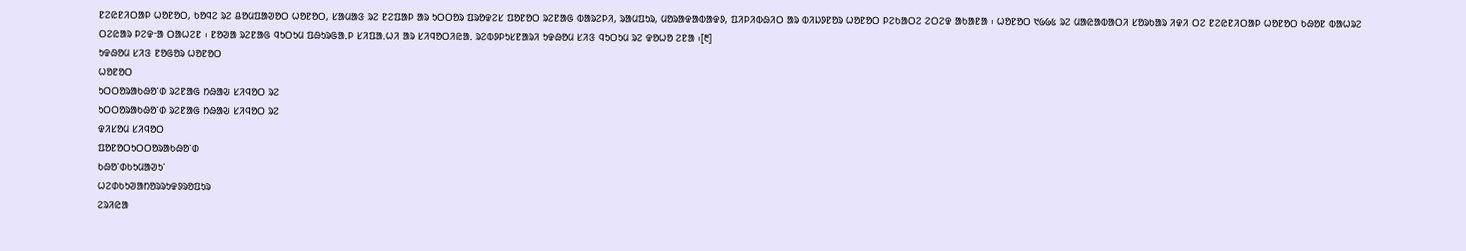ᱱᱮᱭᱱᱤᱛᱟᱞ ᱦᱚᱱᱚᱛ, ᱠᱚᱧᱮ ᱨᱮ ᱪᱚᱢᱯᱟᱣᱚᱛ ᱦᱚᱱᱚᱛ, ᱥᱟᱢᱟᱝ ᱨᱮ ᱱᱮᱯᱟᱞ ᱟᱨ ᱩᱛᱛᱚᱨ ᱯᱨᱚᱫᱮᱥ ᱯᱚᱱᱚᱛ ᱨᱮᱱᱟᱜ ᱵᱟᱨᱮᱞᱤ, ᱨᱟᱢᱯᱩᱨ, ᱢᱚᱨᱟᱫᱟᱵᱟᱫᱽ, ᱯᱤᱞᱤᱵᱷᱤᱛ ᱟᱨ ᱵᱤᱡᱽᱱᱚᱨ ᱦᱚᱱᱚᱛ ᱞᱮᱠᱟᱛᱮ ᱮᱛᱮᱫ ᱟᱠᱟᱱᱟ ᱾ ᱦᱚᱱᱚᱛ ᱑᱙᱙᱕ ᱨᱮ ᱢᱟᱭᱟᱵᱟᱛᱤ ᱥᱚᱨᱠᱟᱨ ᱤᱫᱤ ᱛᱮ ᱱᱮᱭᱱᱤᱛᱟᱞ ᱦᱚᱱᱚᱛ ᱠᱷᱚᱱ ᱵᱟᱦᱨᱮ ᱛᱮᱭᱟᱨ ᱞᱮᱫᱼᱟ ᱛᱟᱦᱮᱱ ᱾ ᱱᱚᱣᱟ ᱨᱮᱱᱟᱜ ᱧᱩᱛᱩᱢ ᱯᱷᱩᱨᱜᱟᱹᱞ ᱥᱤᱯᱟᱹᱦᱤ ᱟᱨ ᱥᱤᱧᱚᱛᱤᱭᱟᱹ ᱨᱮᱵᱽᱞᱩᱥᱱᱟᱨᱤ ᱩᱫᱷᱚᱢ ᱥᱤᱝ ᱧᱩᱛᱩᱢ ᱨᱮ ᱫᱚᱦᱚ ᱮᱱᱟ ᱾[᱓]
ᱩᱫᱷᱚᱢ ᱥᱤᱝ ᱱᱚᱜᱚᱨ ᱦᱚᱱᱚᱛ
ᱦᱚᱱᱚᱛ
ᱩᱛᱛᱚᱨᱟᱠᱷᱚᱸᱰ ᱨᱮᱱᱟᱜ ᱴᱷᱟᱶ ᱥᱤᱧᱚᱛ ᱨᱮ
ᱩᱛᱛᱚᱨᱟᱠᱷᱚᱸᱰ ᱨᱮᱱᱟᱜ ᱴᱷᱟᱶ ᱥᱤᱧᱚᱛ ᱨᱮ
ᱫᱤᱥᱚᱢ ᱥᱤᱧᱚᱛ
ᱯᱚᱱᱚᱛᱩᱛᱛᱚᱨᱟᱠᱷᱚᱸᱰ
ᱠᱷᱚᱸᱰᱠᱩᱢᱟᱣᱩᱸ
ᱦᱮᱰᱠᱩᱣᱟᱴᱚᱨᱨᱩᱫᱽᱨᱚᱯᱩᱨ
ᱮᱨᱤᱭᱟ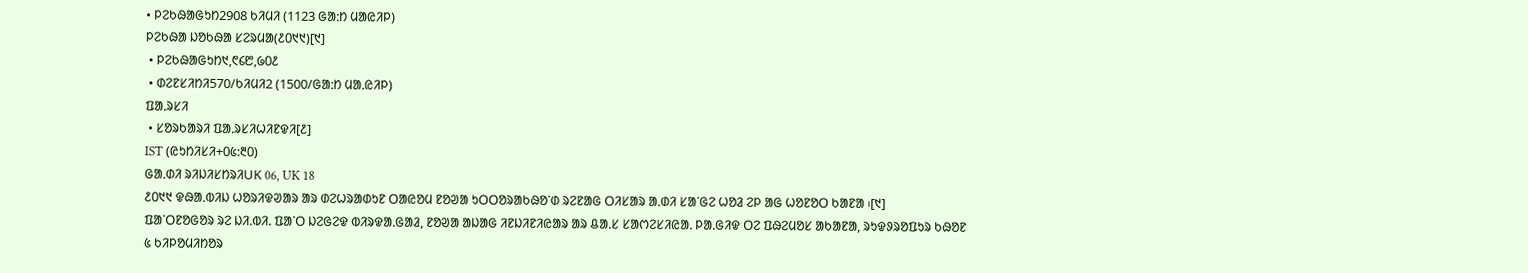• ᱞᱮᱠᱷᱟᱜᱩᱴ2908 ᱠᱤᱢᱤ (1123 ᱜᱟᱺᱴ ᱢᱟᱭᱤᱞ)
ᱞᱮᱠᱷᱟ ᱡᱚᱠᱷᱟ ᱥᱮᱨᱢᱟ(᱒᱐᱑᱑)[᱑]
 • ᱞᱮᱠᱷᱟᱜᱩᱴ᱑,᱖᱔᱘,᱙᱐᱒
 • ᱰᱮᱱᱥᱤᱴᱤ570/ᱠᱤᱢᱤ2 (1500/ᱜᱟᱺᱴ ᱢᱟᱹᱭᱤᱞ)
ᱯᱟᱹᱨᱥᱤ
 • ᱥᱚᱨᱠᱟᱨᱤ ᱯᱟᱹᱨᱥᱤᱦᱤᱱᱫᱤ[᱒]
IST (ᱭᱩᱴᱤᱥᱤ+᱐᱕:᱓᱐)
ᱜᱟᱹᱰᱤ ᱨᱤᱡᱤᱥᱴᱨᱤUK 06, UK 18
᱒᱐᱑᱑ ᱫᱷᱟᱹᱵᱤᱡ ᱦᱚᱨᱤᱫᱣᱟᱨ ᱟᱨ ᱰᱮᱦᱨᱟᱰᱩᱱ ᱛᱟᱭᱚᱢ ᱱᱚᱣᱟ ᱩᱛᱛᱚᱨᱟᱠᱷᱚᱸᱰ ᱨᱮᱱᱟᱜ ᱛᱤᱥᱟᱨ ᱟᱹᱰᱤ ᱥᱟᱸᱜᱮ ᱦᱚᱲ ᱮᱞ ᱟᱜ ᱦᱚᱱᱚᱛ ᱠᱟᱱᱟ ᱾[᱑]
ᱯᱟᱸᱛᱱᱚᱜᱚᱨ ᱨᱮ ᱡᱤ.ᱵᱤ. ᱯᱟᱸᱛ ᱡᱮᱜᱮᱫ ᱵᱤᱨᱫᱟᱹᱜᱟᱲ, ᱱᱚᱣᱟ ᱟᱡᱟᱜ ᱤᱱᱡᱤᱱᱤᱭᱟᱨ ᱟᱨ ᱪᱟᱹᱥ ᱥᱟᱬᱮᱥᱤᱭᱟᱹ ᱞᱟᱹᱜᱤᱫ ᱛᱮ ᱯᱷᱮᱢᱚᱥ ᱟᱠᱟᱱᱟ, ᱨᱩᱫᱽᱨᱚᱯᱩᱨ ᱠᱷᱚᱱ ᱕ ᱠᱤᱞᱚᱢᱤᱴᱚᱨ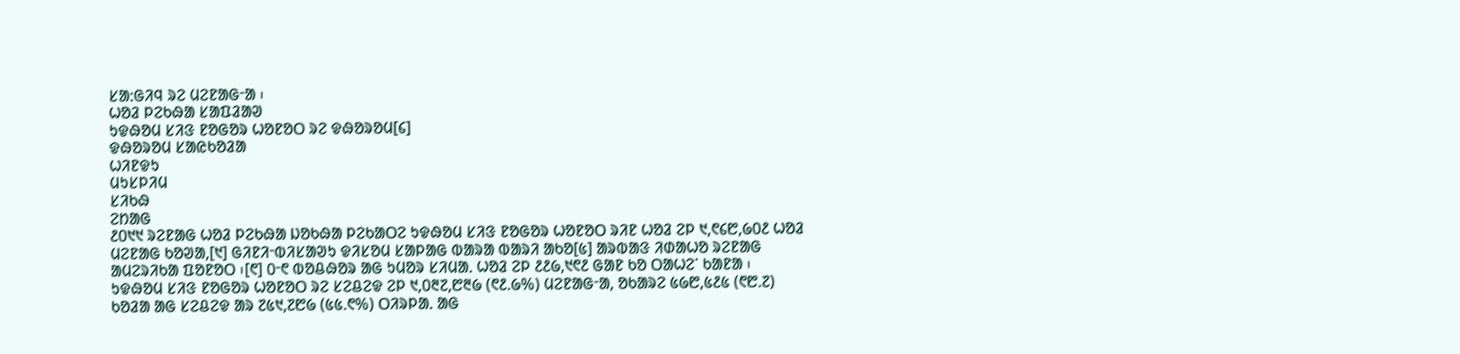ᱥᱟᱺᱜᱤᱧ ᱨᱮ ᱢᱮᱱᱟᱜᱼᱟ ᱾
ᱦᱚᱲ ᱞᱮᱠᱷᱟ ᱥᱟᱯᱲᱟᱣ
ᱩᱫᱷᱚᱢ ᱥᱤᱝ ᱱᱚᱜᱚᱨ ᱦᱚᱱᱚᱛ ᱨᱮ ᱫᱷᱚᱨᱚᱢ[᱔]
ᱫᱷᱚᱨᱚᱢ ᱥᱟᱭᱠᱚᱲᱟ
ᱦᱤᱱᱫᱩ
ᱢᱩᱥᱞᱤᱢ
ᱥᱤᱠᱷ
ᱮᱴᱟᱜ
᱒᱐᱑᱑ ᱨᱮᱱᱟᱜ ᱦᱚᱲ ᱞᱮᱠᱷᱟ ᱡᱚᱠᱷᱟ ᱞᱮᱠᱟᱛᱮ ᱩᱫᱷᱚᱢ ᱥᱤᱝ ᱱᱚᱜᱚᱨ ᱦᱚᱱᱚᱛ ᱨᱤᱱ ᱦᱚᱲ ᱮᱞ ᱑,᱖᱔᱘,᱙᱐᱒ ᱦᱚᱲ ᱢᱮᱱᱟᱜ ᱠᱚᱣᱟ,[᱑] ᱜᱤᱱᱤᱼᱵᱤᱥᱟᱣᱩ ᱫᱤᱥᱚᱢ ᱥᱟᱞᱟᱜ ᱵᱟᱨᱟ ᱵᱟᱨᱤ ᱟᱠᱚ[᱕] ᱟᱨᱵᱟᱝ ᱤᱰᱟᱦᱚ ᱨᱮᱱᱟᱜ ᱟᱢᱮᱨᱤᱠᱟ ᱯᱚᱱᱚᱛ ᱾[᱖] ᱐ᱼ᱖ ᱵᱚᱪᱷᱚᱨ ᱟᱜ ᱩᱢᱚᱨ ᱥᱤᱢᱟᱹ ᱦᱚᱲ ᱮᱞ ᱒᱒᱙,᱑᱖᱒ ᱜᱟᱱ ᱠᱚ ᱛᱟᱦᱮᱸ ᱠᱟᱱᱟ ᱾ ᱩᱫᱷᱚᱢ ᱥᱤᱝ ᱱᱚᱜᱚᱨ ᱦᱚᱱᱚᱛ ᱨᱮ ᱥᱮᱪᱮᱫ ᱮᱞ ᱑,᱐᱓᱗,᱘᱓᱙ (᱖᱒.᱙%) ᱢᱮᱱᱟᱜᱼᱟ, ᱚᱠᱟᱨᱮ ᱕᱙᱘,᱕᱒᱕ (᱖᱘.᱗) ᱠᱚᱲᱟ ᱟᱜ ᱥᱮᱪᱮᱫ ᱟᱨ ᱗᱕᱑,᱗᱘᱙ (᱕᱕.᱖%) ᱛᱤᱨᱞᱟᱹ ᱟᱜ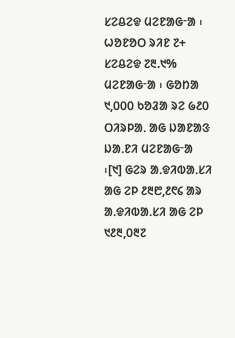ᱥᱮᱪᱮᱫ ᱢᱮᱱᱟᱜᱼᱟ ᱾ ᱦᱚᱱᱚᱛ ᱨᱤᱱ ᱗+ ᱥᱮᱪᱮᱫ ᱗᱓.᱑% ᱢᱮᱱᱟᱜᱼᱟ ᱾ ᱜᱚᱴᱟ ᱑,᱐᱐᱐ ᱠᱚᱲᱟ ᱨᱮ ᱙᱒᱐ ᱛᱤᱨᱞᱟᱹ ᱟᱜ ᱡᱟᱱᱟᱝ ᱡᱟᱹᱱᱤ ᱢᱮᱱᱟᱜᱼᱟ ᱾[᱑] ᱜᱮᱨ ᱟᱹᱫᱤᱵᱟᱹᱥᱤ ᱟᱜ ᱮᱞ ᱒᱓᱘,᱒᱖᱔ ᱟᱨ ᱟᱹᱫᱤᱵᱟᱹᱥᱤ ᱟᱜ ᱮᱞ ᱑᱒᱓,᱐᱓᱗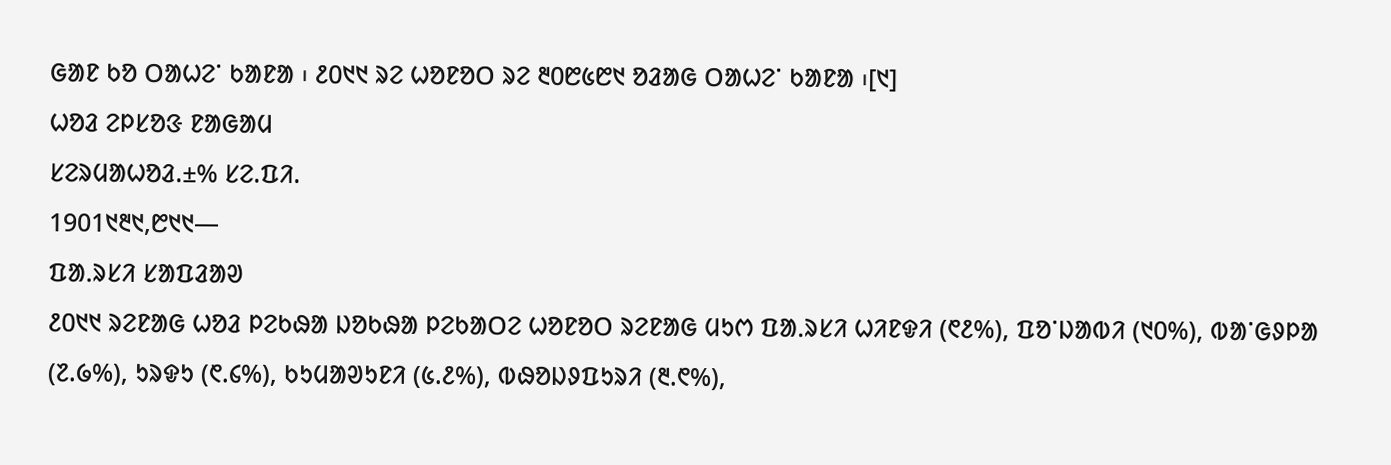ᱜᱟᱱ ᱠᱚ ᱛᱟᱦᱮᱸ ᱠᱟᱱᱟ ᱾ ᱒᱐᱑᱑ ᱨᱮ ᱦᱚᱱᱚᱛ ᱨᱮ ᱓᱐᱘᱕᱘᱑ ᱚᱲᱟᱜ ᱛᱟᱦᱮᱸ ᱠᱟᱱᱟ ᱾[᱑]
ᱦᱚᱲ ᱮᱞᱥᱚᱝ ᱱᱟᱜᱟᱢ
ᱥᱮᱨᱢᱟᱦᱚᱲ.±% ᱥᱮ.ᱯᱤ.
1901᱑᱓᱑,᱘᱑᱑—
ᱯᱟᱹᱨᱥᱤ ᱥᱟᱯᱲᱟᱣ
᱒᱐᱑᱑ ᱨᱮᱱᱟᱜ ᱦᱚᱲ ᱞᱮᱠᱷᱟ ᱡᱚᱠᱷᱟ ᱞᱮᱠᱟᱛᱮ ᱦᱚᱱᱚᱛ ᱨᱮᱱᱟᱜ ᱢᱩᱬ ᱯᱟᱹᱨᱥᱤ ᱦᱤᱱᱫᱤ (᱖᱒%), ᱯᱚᱸᱡᱟᱵᱤ (᱑᱐%), ᱵᱟᱸᱜᱽᱞᱟ (᱗.᱙%), ᱩᱨᱫᱩ (᱖.᱔%), ᱠᱩᱢᱟᱣᱩᱱᱤ (᱕.᱒%), ᱵᱷᱚᱡᱽᱯᱩᱨᱤ (᱓.᱖%),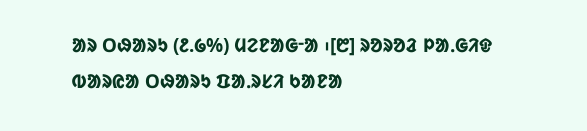ᱟᱨ ᱛᱷᱟᱨᱩ (᱒.᱙%) ᱢᱮᱱᱟᱜᱼᱟ ᱾[᱘] ᱨᱚᱨᱚᱲ ᱞᱟᱹᱜᱤᱫ ᱵᱟᱨᱭᱟ ᱛᱷᱟᱨᱩ ᱯᱟᱹᱨᱥᱤ ᱠᱟᱱᱟ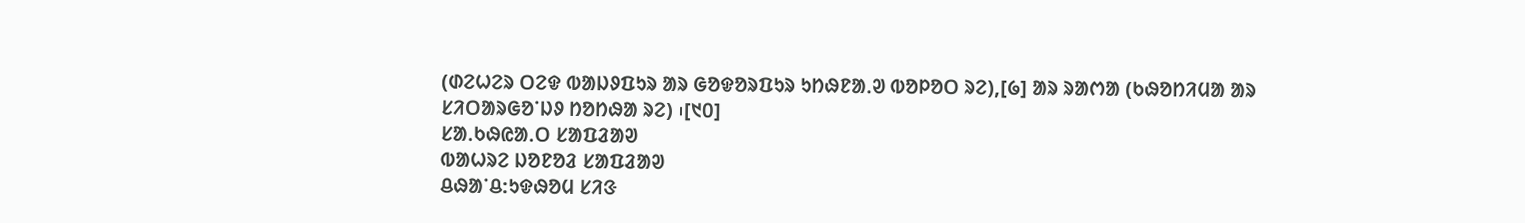(ᱰᱮᱦᱮᱨ ᱛᱮᱫ ᱵᱟᱡᱽᱯᱩᱨ ᱟᱨ ᱜᱚᱫᱚᱨᱯᱩᱨ ᱩᱴᱷᱱᱟᱹᱣ ᱵᱚᱞᱚᱛ ᱨᱮ),[᱙] ᱟᱨ ᱨᱟᱬᱟ (ᱠᱷᱚᱴᱤᱢᱟ ᱟᱨ ᱥᱤᱛᱟᱨᱜᱚᱸᱡᱽ ᱴᱚᱴᱷᱟ ᱨᱮ) ᱾[᱑᱐]
ᱥᱟᱹᱠᱷᱭᱟᱹᱛ ᱥᱟᱯᱲᱟᱣ
ᱵᱟᱦᱨᱮ ᱡᱚᱱᱚᱲ ᱥᱟᱯᱲᱟᱣ
ᱪᱷᱟᱸᱪ:ᱩᱫᱷᱚᱢ ᱥᱤᱝ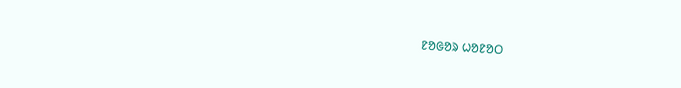ᱱᱚᱜᱚᱨ ᱦᱚᱱᱚᱛ